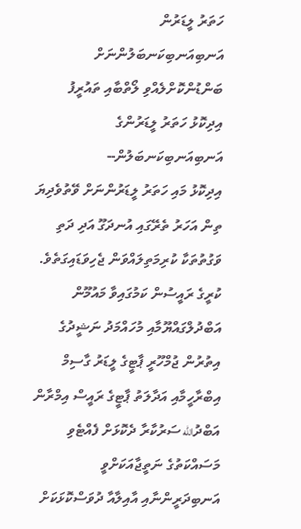ހަތަރު ލީޑަރުން އަނބިއަނބިކަނބަލުންނަށް ބަންޑުންކޮށްލެއްވި ލޯތްބާއި ތައުރީފު
އިދިކޮޅު ހަތަރު ލީޑަރުންގެ އަނބިއަނބިކަނބަލުން--
އިދިކޮޅު މައި ހަތަރު ލީޑަރުންނަށް ވޭތުވެދިޔަ ތިން އަހަރު ތެރޭގައި އުނދަގޫ އަދި ދަތި ވަގުތުތަކާ ކުރިމަތިލައްވަން ޖެހިވަޑައިގަތެވެ. ކުރީގެ ރައީސުން ކަމުގައިވާ މައުމޫން އަބްދުލްގައްޔޫމާއި މުހައްމަދު ނަޝީދުގެ އިތުރުން ޖުމްހޫރީ ޕާޓީގެ ލީޑަރު ގާސިމް އިބްރާހީމާއި އަދާލަތު ޕާޓީގެ ރައީސް އިމްރާން އަބްދުالله ސަރުކާރާ ދެކޮޅަށް ފެއްޓެވި މަސައްކަތުގެ ނަތީޖާއަކަށްވީ އަނބިދަރީންނާއި އާއިލާއާ ދުވަސްކޮޅަކަށް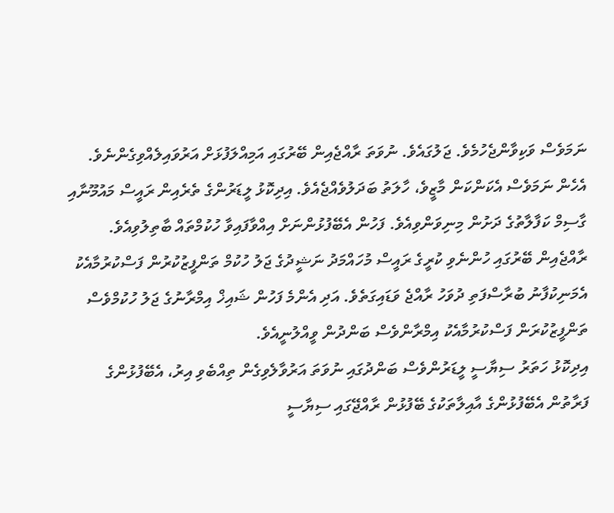ނަމަވެސް ވަކިވާންޖެހުމެވެ. ޖަލުގައެވެ. ނުވަތަ ރާއްޖެއިން ބޭރުގައި އަމިއްލަފުޅަށް އަރުވައިލެއްވިގެންނެވެ.
އެހެން ނަމަވެސް އެކަންކަން މާޒީވެ، ހާލަތު ބަދަލުވެއްޖެއެވެ. އިދިކޮޅު ލީޑަރުންގެ ތެރެއިން ރައީސް މައުމޫނާއި ގާސިމް ކަފާލާތުގެ ދަށުން މިނިވަންވިއެވެ. ފަހުން އެބޭފުޅުންނަށް އިއްވާފައިވާ ހުކުމްތައް ބާތިލުވިއެވެ. ރާއްޖެއިން ބޭރުގައި ހުންނެވި ކުރީގެ ރައީސް މުހައްމަދު ނަޝީދުގެ ޖަލު ހުކުމް ތަންފީޒުކުރުން ފަސްކުރުމާއެކު އެމަނިކުފާނު ބުރާސްފަތި ދުވަހު ރާއްޖެ ވަޑައިގަތެވެ. އަދި އެންމެ ފަހުން ޝައިޚް އިމްރާނުގެ ޖަލު ހުކުމްވެސް ތަންފީޒުކުރަން ފަސްކުރުމާއެކު އިމްރާންވެސް ބަންދުން ވީއްލުނީއެވެ.
އިދިކޮޅު ހަތަރު ސިޔާސީ ލީޑަރުންވެސް ބަންދުގައި ނުވަތަ އަރުވާލެވިގެން ތިއްބެވި އިރު، އެބޭފުޅުންގެ ފަރާތުން އެބޭފުޅުންގެ އާއިލާތަކުގެ ބޭފުޅުން ރާއްޖޭގައި ސިޔާސީ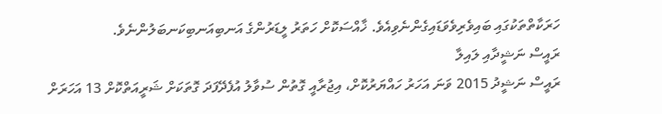ހަރަކާތްތަކުގައި ބައިވެރިވެވަޑައިގެންނެވިއެވެ. ޚާއްސަކޮށް ހަތަރު ލީޑަރުންގެ އަނބިއަނބިކަނބަލުންނެވެ.
ރައީސް ނަޝީދާއި ލައިލާ
ރައީސް ނަޝީދު 2015 ވަނަ އަހަރު ހައްޔަރުކޮށް، އިޖުރާއީ ގޮތުން ސުވާލު އުފެދޭފަދަ ގޮތަކަށް ޝަރީއަތްކޮށް 13 އަހަރަށް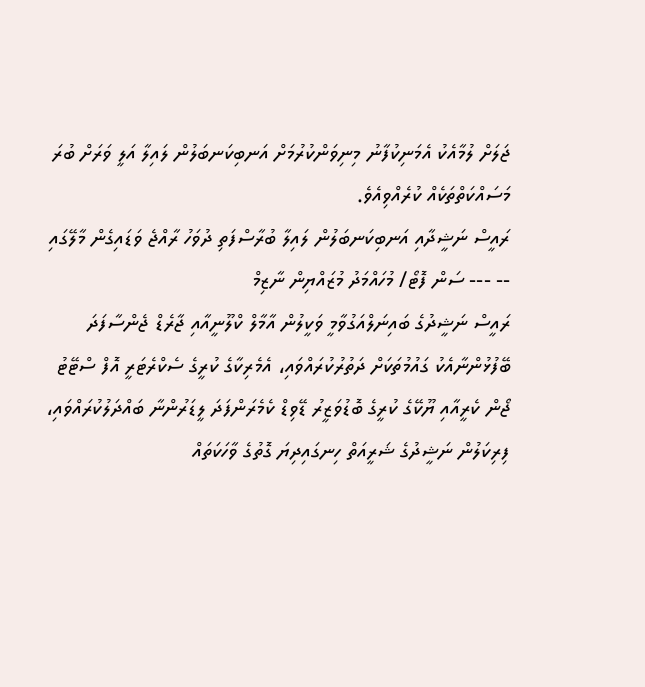ޖަލަށް ލުމާއެކު އެމަނިކުފާނު މިނިވަންކުރުމަށް އަނބިކަނބަލުން ލައިލާ އަލީ ވަރަށް ބުރަ މަސައްކަތްތަކެއް ކުރެއްވިއެވެ.
ރައީސް ނަޝީދާއި އަނބިކަނބަލުން ލައިލާ ބުރާސްފަތި ދުވަހު ރާއްޖެ ވަޑައިގެން މާލޭގައި -- --- ސަން ފޮޓޯ/ މުހައްމަދު މުޒައްޔިން ނާޒިމް
ރައީސް ނަޝީދުގެ ބައިނަލްއަގުވާމީ ވަކީލުން އާމާލް ކްލޫނީއާއި ޖާރެޑް ޖެންސާފަދަ ބޭފުޅުންނާއެކު ގައުމުތަކަށް ދަތުރުކުރައްވައި، އެމެރިކާގެ ކުރީގެ ސެކްރެޓަރީ އޮފް ސްޓޭޓު ޖޯން ކެރީއާއި ޔޫކޭގެ ކުރީގެ ބޮޑުވަޒީރު ޑޭވިޑް ކެމެރަންފަދަ ލީޑަރުންނާ ބައްދަލުކުރައްވައި، ފިރިކަލުން ނަޝީދުގެ ޝަރީއަތް ހިނގައިދިޔަ ގޮތުގެ ވާހަކަތައް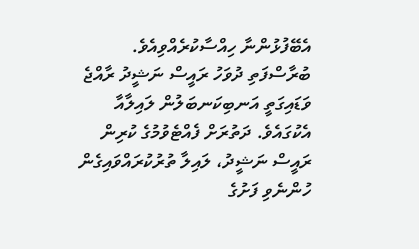އެބޭފުޅުންނާ ހިއްސާކުރެއްވިއެވެ.
ބުރާސްފަތި ދުވަހު ރައީސް ނަޝީދު ރާއްޖެ ވަޑައިގަތީ އަނބިކަނބަލުން ލައިލާއާ އެކުގައެވެ. ދަތުރަށް ފެއްޓެވުމުގެ ކުރިން ރައީސް ނަޝީދު، ލައިލާ ތުރުކުރައްވައިގެން ހުންނެވި ފަށުގެ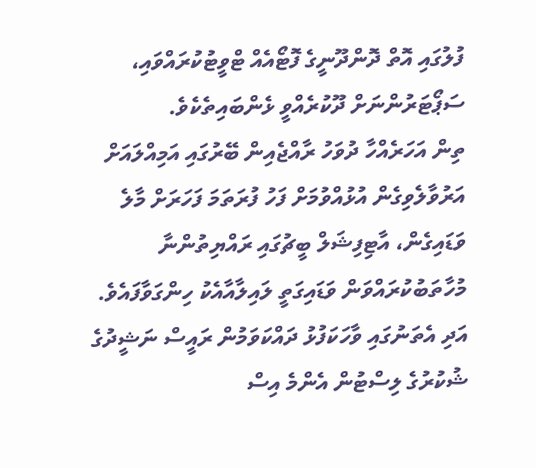ފުލުގައި އޮތް ދޮންދޫނީގެ ފޮޓޯއެއް ޓްވީޓުކުރައްވައި، ސަޕޯޓަރުންނަށް ދޫކުރެއްވީ ޅެންބައިތެކެވެ.
ތިން އަހަރެއްހާ ދުވަހު ރާއްޖެއިން ބޭރުގައި އަމިއްލައަށް އަރުވާލެވިގެން އުޅުއްވުމަށް ފަހު ފުރަތަމަ ފަހަރަށް މާލެ ވަޑައިގެން، އާޓިފިޝަލް ބީޗުގައި ރައްޔިތުންނާ މުހާތަބުކުރައްވަން ވަޑައިގަތީ ލައިލާއާއެކު ހިންގަވާފައެވެ. އަދި އެތަނުގައި ވާހަކަފުޅު ދައްކަވަމުން ރައީސް ނަޝީދުގެ ޝުކުރުގެ ލިސްޓުން އެންމެ އިސް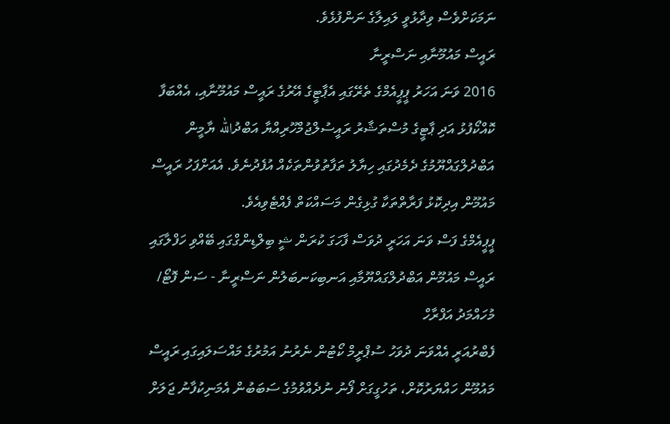ނަމަކަށްވެސް ވިދާޅުވީ ލައިލާގެ ނަންފުޅެވެ.
ރައީސް މައުމޫނާއި ނަސްރީނާ
2016 ވަނަ އަހަރު ޕީޕީއެމްގެ ތެރޭގައި އެޕާޓީގެ އޭރުގެ ރައީސް މައުމޫނާއި، އެއްބަފާ ކޮއްކޯފުޅު އަދި ޕާޓީގެ މުސްތަޝާރު ރައީސުލްޖުމްހޫރިއްޔާ އަބްދުالله ޔާމީން އަބްދުލްގައްޔޫމުގެ ދެމެދުގައި ހިޔާލު ތަފާތުވުންތަކެއް އުފެދުނެވެ. އެއަށްފަހު ރައީސް މައުމޫން އިދިކޮޅު ފަރާތްތަކާ ގުޅިގެން މަސައްކަތް ފެއްޓެވިއެވެ.
ޕީޕީއެމްގެ ފަސް ވަނަ އަހަރީ ދުވަސް ފާހަގަ ކުރަން ޝީ ބިލްޑިންގްގައި ބޭއްވި ހަފްލާގައި ރައީސް މައުމޫން އަބްދުލްގައްޔޫމާއި އަނބިކަނބަލުން ނަސްރީނާ - ސަން ފޮޓޯ/ މުހައްމަދު އަފްރާހް
ފެބްރުއަރީ އެއްވަނަ ދުވަހު ސުޕްރީމް ކޯޓުން ނެރުނު އަމުރުގެ މައްސަލައިގައި ރައީސް މައުމޫން ހައްޔަރުކޮށް، ތަހުގީގަށް ފޯނު ނުދެއްވުމުގެ ސަބަބުން އެމަނިކުފާނު ޖަލަށް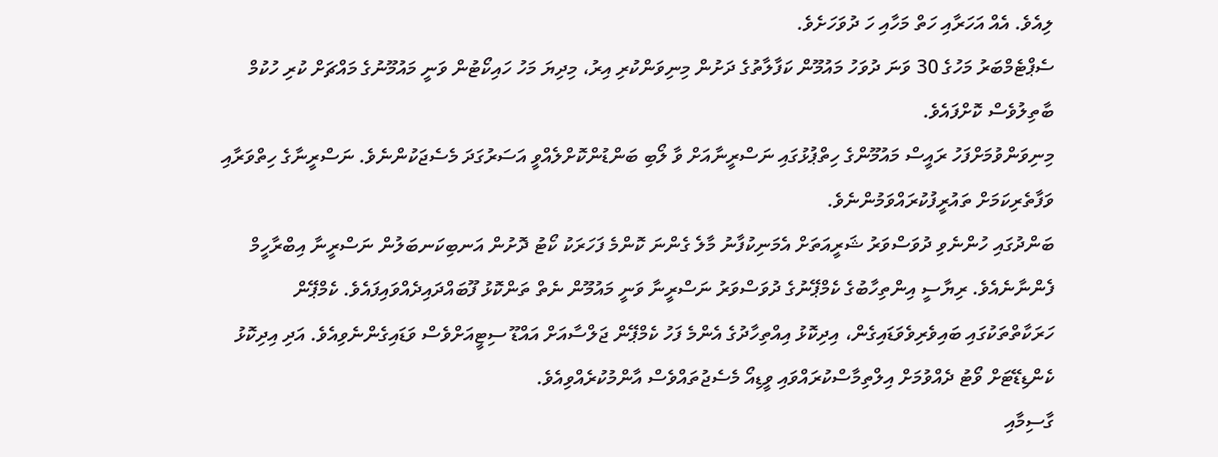ލިއެވެ. އެއް އަހަރާއި ހަތް މަހާއި ހަ ދުވަހަށެވެ.
ސެޕްޓެމްބަރު މަހުގެ 30 ވަނަ ދުވަހު މައުމޫން ކަފާލާތުގެ ދަށުން މިނިވަންކުރި އިރު، މިދިޔަ މަހު ހައިކޯޓުން ވަނީ މައުމޫނުގެ މައްޗަށް ކުރި ހުކުމް ބާތިލުވެސް ކޮށްފައެވެ.
މިނިވަންވުމަށްފަހު ރައީސް މައުމޫންގެ ހިތްޕުޅުގައި ނަސްރީނާއަށް ވާ ލޯބި ބަންޑުންކޮށްލެއްވީ އަސަރުގަދަ މެސެޖަކުންނެވެ. ނަސްރީނާގެ ހިތްވަރާއި ވަފާތެރިކަމަށް ތައުރީފުކުރައްވަމުންނެވެ.
ބަންދުގައި ހުންނެވި ދުވަސްވަރު ޝަރީއަތަށް އެމަނިކުފާނު މާލެ ގެންނަ ކޮންމެ ފަހަރަކު ކޯޓު ދޮށުން އަނބިކަނބަލުން ނަސްރީނާ އިބްރާހީމް ފެންނާނެއެވެ. ރިޔާސީ އިންތިހާބުގެ ކެމްޕޭނުގެ ދުވަސްވަރު ނަސްރީނާ ވަނީ މައުމޫން ނެތް ތަންކޮޅު ފޫބައްދައިދެއްވައިފައެވެ. ކެމްޕޭން ހަރަކާތްތަކުގައި ބައިވެރިވެވަޑައިގެން، އިދިކޮޅު އިއްތިހާދުގެ އެންމެ ފަހު ކެމްޕޭން ޖަލްސާއަށް އައްޑޫ ސިޓީއަށްވެސް ވަޑައިގެންނެވިއެވެ. އަދި އިދިކޮޅު ކެންޑިޑޭޓަށް ވޯޓު ދެއްވުމަށް އިލްތިމާސްކުރައްވައި ވީޑިއޯ މެސެޖުތައްވެސް އާންމުކުރެއްވިއެވެ.
ގާސިމާއި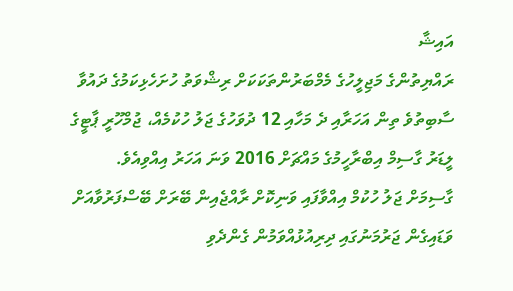އައިޝާ
ރައްޔިތުންގެ މަޖިލީހުގެ މެމްބަރުންތަކަކަށް ރިޝްވަތު ހުށަހެޅިކަމުގެ ދައުވާ ސާބިތުވެ ތިން އަހަރާއި ދެ މަހާއި 12 ދުވަހުގެ ޖަލު ހުކުމެއް، ޖުމްހޫރީ ޕާޓީގެ ލީޑަރު ގާސިމް އިބްރާހީމުގެ މައްޗަށް 2016 ވަނަ އަހަރު އިއްވިއެވެ.
ގާސިމަށް ޖަލު ހުކުމް އިއްވާފައި ވަނިކޮށް ރާއްޖެއިން ބޭރަށް ބޭސްފަރުވާއަށް ވަޑައިގެން ޖަރުމަނުގައި ދިރިއުޅުއްވަމުން ގެންދެވި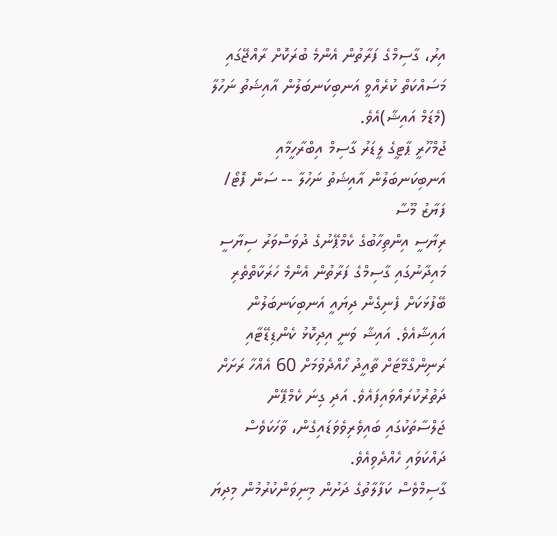އިރު، ގާސިމްގެ ފަރާތުން އެންމެ ބުރަކޮށް ރާއްޖޭގައި މަސައްކަތް ކުރެއްވީ އަނބިކަނބަލުން އާއިޝަތު ނަހުލާ (މެޑަމް އައިޝާ)އެވެ.
ޖުމްހޫރީ ޕާޓީގެ ލީޑަރު ގާސިމް އިބްރާހީމާއި އަނބިކަނބަލުން އާއިޝަތު ނަހުލާ -- ސަން ފޮޓޯ/ ފަޔާޒު މޫސާ
ރިޔާސީ އިންތިހާބުގެ ކެމްޕޭނުގެ ދުވަސްވަރު ސިޔާސީ މައިދާނުގައި ގާސިމްގެ ފަރާތުން އެންމެ ހަރަކާތްތެރި ބޭފުޅަކަށް ފެނިގެން ދިޔައީ އަނބިކަނބަލުން އައިޝާއެވެ. އައިޝާ ވަނީ އިދިކޮޅު ކެންޑިޑޭޓާއި ރަނިންގްމޭޓަށް ތާއީދު ހޯއްދެވުމަށް 60 އެއްހާ ރަށަށް ދަތުރުކުރައްވައިފައެވެ. އަދި ގިނަ ކެމްޕޭން ޖަލްސާތަކުގައި ބައިވެރިވެވަޑައިގެން، ވާހަކަވެސް ދައްކަވައި ހެއްދެވިއެވެ.
ގާސިމްވެސް ކަފާލާތުގެ ދަށުން މިނިވަންކުރުމުން މިދިޔަ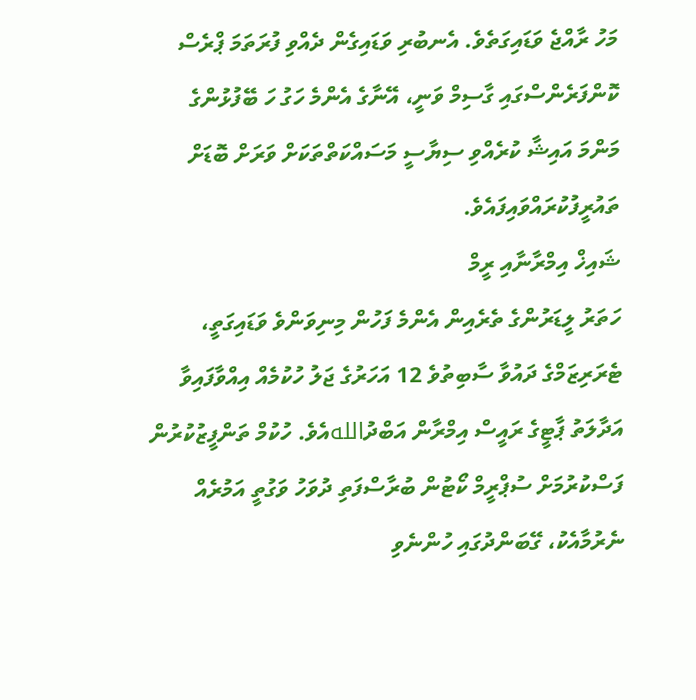މަހު ރާއްޖެ ވަޑައިގަތެވެ. އެނބުރި ވަޑައިގެން ދެއްވި ފުރަތަމަ ޕްރެސް ކޮންފަރެންސްގައި ގާސިމް ވަނީ، އޭނާގެ އެންމެ ހަގު ހަ ބޭފުޅުންގެ މަންމަ އައިޝާ ކުރެއްވި ސިޔާސީ މަސައްކަތްތަކަށް ވަރަށް ބޮޑަށް ތައުރީފުކުރައްވައިފައެވެ.
ޝައިޚް އިމްރާނާއި ރީމް
ހަތަރު ލީޑަރުންގެ ތެރެއިން އެންމެ ފަހުން މިނިވަންވެ ވަޑައިގަތީ، ޓެރަރިޒަމްގެ ދައުވާ ސާބިތުވެ 12 އަހަރުގެ ޖަލު ހުކުމެއް އިއްވާފައިވާ އަދާލަތު ޕާޓީގެ ރައީސް އިމްރާން އަބްދުاللهއެވެ. ހުކުމް ތަންފީޒުކުރުން ފަސްކުރުމަށް ސުޕްރީމް ކޯޓުން ބުރާސްފަތި ދުވަހު ވަގުތީ އަމުރެއް ނެރުމާއެކު، ގޭބަންދުގައި ހުންނެވި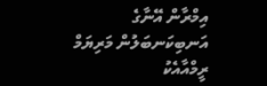އިމްރާން އޭނާގެ އަނބިކަނބަލުން މަރިޔަމް ރީމްއާއެކު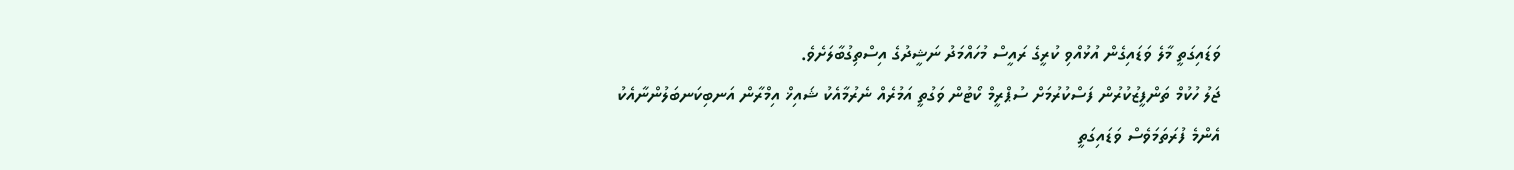ވަޑައިގަތީ މާލެ ވަޑައިގެން އުޅުއްވި ކުރީގެ ރައީސް މުހައްމަދު ނަޝީދުގެ އިސްތިގުބާލަށެވެ.
ޖަލު ހުކުމް ތަންފީޒުކުރުން ފަސްކުރުމަށް ސުޕްރީމް ކޯޓުން ވަގުތީ އަމުރެއް ނެރުމާއެކު ޝައިޚް އިމްރާން އަނބިކަނބަލުންނާއެކު އެންމެ ފުރަތަމަވެސް ވަޑައިގަތީ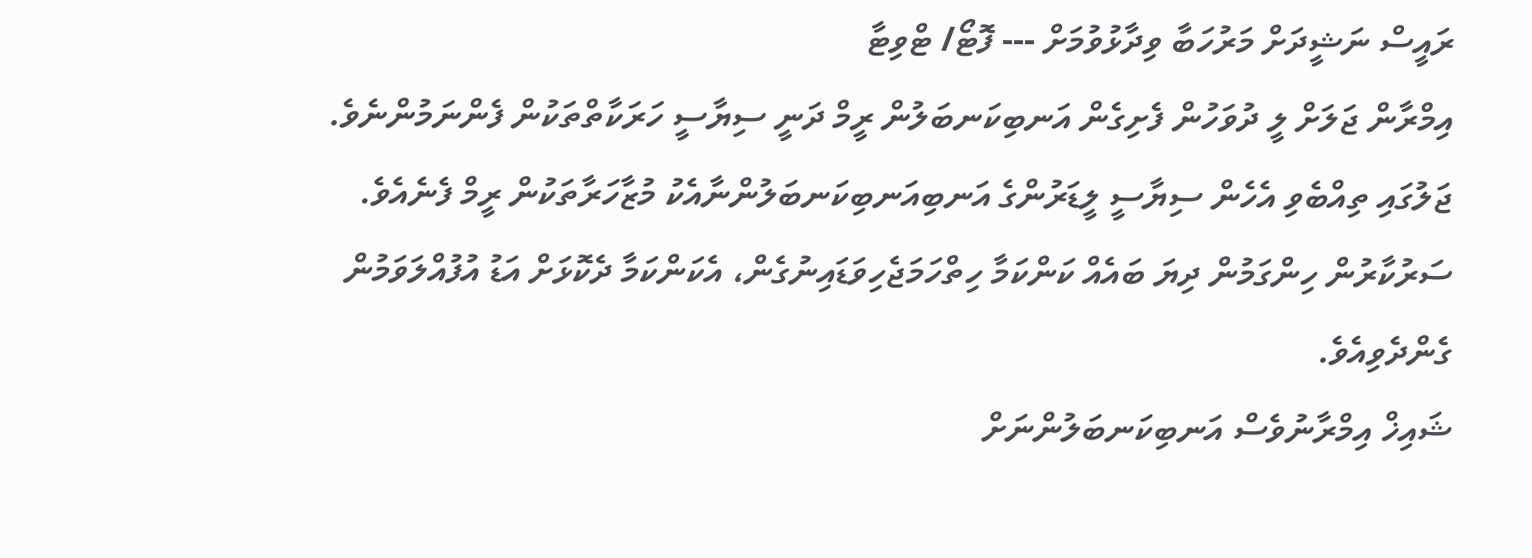ރައީސް ނަޝީދަށް މަރުހަބާ ވިދާޅުވުމަށް --- ފޮޓޯ/ ޓްވިޓާ
އިމްރާން ޖަލަށް ލީ ދުވަހުން ފެށިގެން އަނބިކަނބަލުން ރީމް ދަނީ ސިޔާސީ ހަރަކާތްތަކުން ފެންނަމުންނެވެ. ޖަލުގައި ތިއްބެވި އެހެން ސިޔާސީ ލީޑަރުންގެ އަނބިއަނބިކަނބަލުންނާއެކު މުޒާހަރާތަކުން ރީމް ފެނެއެވެ. ސަރުކާރުން ހިންގަމުން ދިޔަ ބައެއް ކަންކަމާ ހިތްހަމަޖެހިވަޑައިނުގެން، އެކަންކަމާ ދެކޮޅަށް އަޑު އުފުއްލަވަމުން ގެންދެވިއެވެ.
ޝައިޚް އިމްރާނުވެސް އަނބިކަނބަލުންނަށް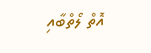އޮތް ލޯތްބާއި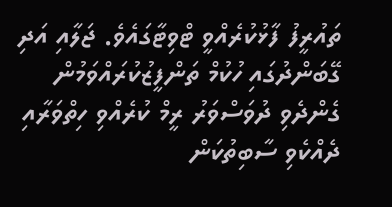ތައުރީފު ފާޅުކުރެއްވީ ޓްވިޓާގައެވެ. ޖަލާއި އަދި ގޭބަންދުގައި ހުކުމް ތަންފީޒުކުރައްވަމުން ގެންދެވި ދުވަސްވަރު ރީމް ކުރެއްވި ހިތްވަރާއި ދެއްކެވި ސާބިތުކަން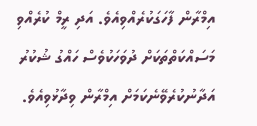އިމްރާން ފާހަގަކުރެއްވިއެވެ. އަދި ރީމް ކުރެއްވި މަސައްކަތްތަކަށް ދުވަހަކުވެސް ހައްގު ޝުކުރު އަދާނުކުރެވޭނެކަމަށް އިމްރާން ވިދާޅުވިއެވެ.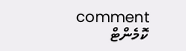comment ކޮމެންޓް